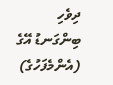ދިވެހި
ބިންގަނޑު އޭގެ (އެންމެފަހުގެ)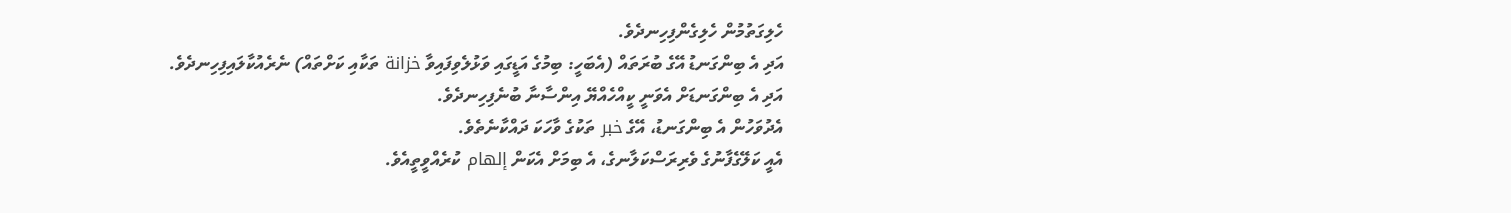ހެލިގަތުމުން ހެލިގެންފިހިނދެވެ.
އަދި އެ ބިންގަނޑު އޭގެ ބުރަތައް (އެބަހީ: ބިމުގެ އަޑީގައި ވަޅުލެވިފައިވާ خزانة ތަކާއި ކަށްތައް) ނެރެއުކާލައިފިހިނދެވެ.
އަދި އެ ބިންގަނޑަށް އެވަނީ ކީއްހެއްޔޭ އިންސާނާ ބުނެފިހިނދެވެ.
އެދުވަހުން އެ ބިންގަނޑު، އޭގެ خبر ތަކުގެ ވާހަކަ ދައްކާނެތެވެ.
އެއީ ކަލޭގެފާނުގެ ވެރިރަސްކަލާނގެ، އެ ބިމަށް އެކަން إلهام ކުރެއްވީތީއެވެ.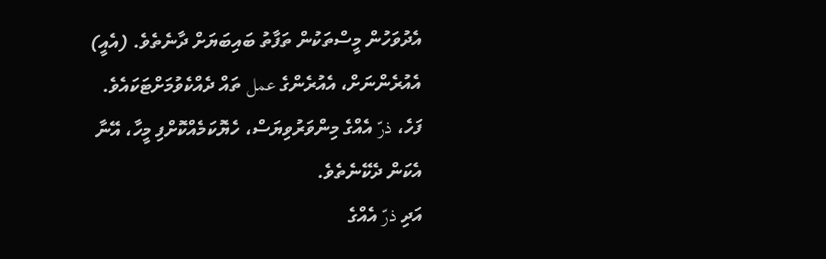އެދުވަހުން މީސްތަކުން ތަފާތު ބައިބަޔަށް ދާނެތެވެ. (އެއީ) އެއުރެންނަށް، އެއުރެންގެ عمل ތައް ދެއްކެވުމަށްޓަކައެވެ.
ފަހެ، ذرّ އެއްގެ މިންވަރުވިޔަސް، ހެޔޮކަމެއްކޮށްފި މީހާ، އޭނާ އެކަން ދެކޭނެތެވެ.
އަދި ذرّ އެއްގެ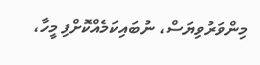މިންވަރުވިޔަސް، ނުބައިކަމެއްކޮށްފި މީހާ،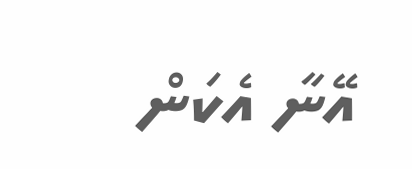އޭނާ އެކަން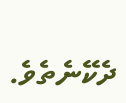ދެކޭނެތެވެ.